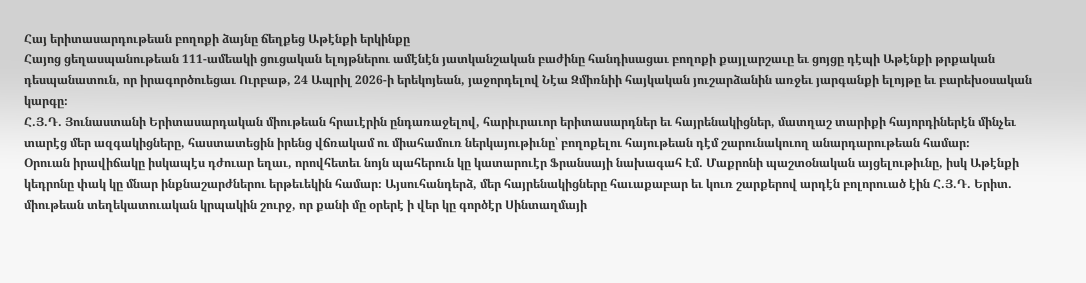Հայ երիտասարդութեան բողոքի ձայնը ճեղքեց Աթէնքի երկինքը
Հայոց ցեղասպանութեան 111-ամեակի ցուցական ելոյթներու ամէնէն յատկանշական բաժինը հանդիսացաւ բողոքի քայլարշաւը եւ ցոյցը դէպի Աթէնքի թրքական դեսպանատուն, որ իրագործուեցաւ Ուրբաթ, 24 Ապրիլ 2026-ի երեկոյեան, յաջորդելով Նէա Զմիռնիի հայկական յուշարձանին առջեւ յարգանքի ելոյթը եւ բարեխօսական կարգը։
Հ.Յ.Դ. Յունաստանի Երիտասարդական միութեան հրաւէրին ընդառաջելով, հարիւրաւոր երիտասարդներ եւ հայրենակիցներ, մատղաշ տարիքի հայորդիներէն մինչեւ տարէց մեր ազգակիցները, հաստատեցին իրենց վճռակամ ու միահամուռ ներկայութիւնը՝ բողոքելու հայութեան դէմ շարունակուող անարդարութեան համար։
Օրուան իրավիճակը իսկապէս դժուար եղաւ, որովհետեւ նոյն պահերուն կը կատարուէր Ֆրանսայի նախագահ Էմ. Մաքրոնի պաշտօնական այցելութիւնը, իսկ Աթէնքի կեդրոնը փակ կը մնար ինքնաշարժներու երթեւեկին համար։ Այսուհանդերձ, մեր հայրենակիցները հաւաքաբար եւ կուռ շարքերով արդէն բոլորուած էին Հ.Յ.Դ. Երիտ. միութեան տեղեկատուական կրպակին շուրջ, որ քանի մը օրերէ ի վեր կը գործէր Սինտաղմայի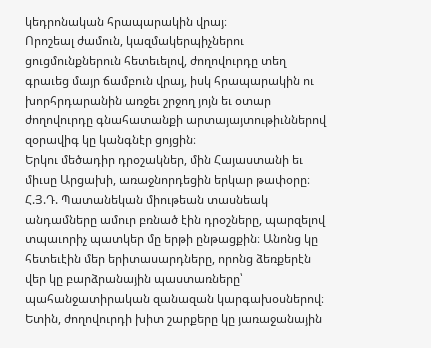կեդրոնական հրապարակին վրայ։
Որոշեալ ժամուն, կազմակերպիչներու ցուցմունքներուն հետեւելով, ժողովուրդը տեղ գրաւեց մայր ճամբուն վրայ, իսկ հրապարակին ու խորհրդարանին առջեւ շրջող յոյն եւ օտար ժողովուրդը գնահատանքի արտայայտութիւններով զօրավիգ կը կանգնէր ցոյցին։
Երկու մեծադիր դրօշակներ, մին Հայաստանի եւ միւսը Արցախի, առաջնորդեցին երկար թափօրը։ Հ.Յ.Դ. Պատանեկան միութեան տասնեակ անդամները ամուր բռնած էին դրօշները, պարզելով տպաւորիչ պատկեր մը երթի ընթացքին։ Անոնց կը հետեւէին մեր երիտասարդները, որոնց ձեռքերէն վեր կը բարձրանային պաստառները՝ պահանջատիրական զանազան կարգախօսներով։ Ետին, ժողովուրդի խիտ շարքերը կը յառաջանային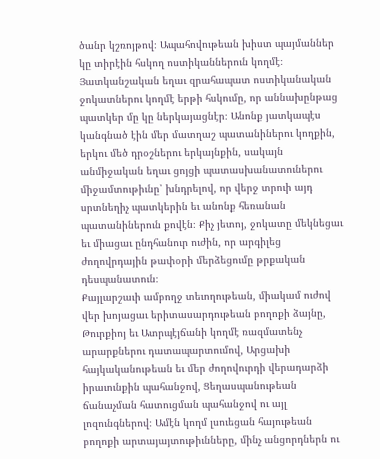ծանր կշռոյթով։ Ապահովութեան խիստ պայմաններ կը տիրէին հսկող ոստիկաններուն կողմէ։ Յատկանշական եղաւ զրահապատ ոստիկանական ջոկատներու կողմէ երթի հսկումը, որ աննախընթաց պատկեր մը կը ներկայացնէր։ Անոնք յատկապէս կանգնած էին մեր մատղաշ պատանիներու կողքին, երկու մեծ դրօշներու երկայնքին, սակայն անմիջական եղաւ ցոյցի պատասխանատուներու միջամտութիւնը՝ խնդրելով, որ վերջ տրուի այդ սրտնեղիչ պատկերին եւ անոնք հեռանան պատանիներուն քովէն։ Քիչ յետոյ, ջոկատը մեկնեցաւ եւ միացաւ ընդհանուր ուժին, որ արգիլեց ժողովրդային թափօրի մերձեցումը թրքական դեսպանատուն։
Քայլարշաւի ամբողջ տեւողութեան, միակամ ուժով վեր խոյացաւ երիտասարդութեան բողոքի ձայնը, Թուրքիոյ եւ Ատրպէյճանի կողմէ ռազմատենչ արարքներու դատապարտումով, Արցախի հայկականութեան եւ մեր ժողովուրդի վերադարձի իրաւունքին պահանջով, Ցեղասպանութեան ճանաչման հատուցման պահանջով ու այլ լոզունգներով։ Ամէն կողմ լսուեցան հայութեան բողոքի արտայայտութիւնները, մինչ անցորդներն ու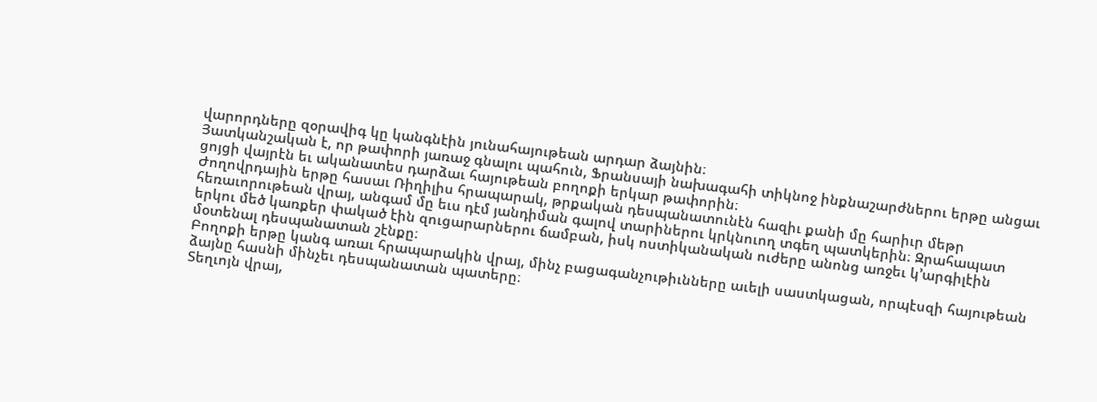վարորդները զօրավիգ կը կանգնէին յունահայութեան արդար ձայնին։
Յատկանշական է, որ թափորի յառաջ գնալու պահուն, Ֆրանսայի նախագահի տիկնոջ ինքնաշարժներու երթը անցաւ ցոյցի վայրէն եւ ականատես դարձաւ հայութեան բողոքի երկար թափորին։
Ժողովրդային երթը հասաւ Ռիղիլիս հրապարակ, թրքական դեսպանատունէն հազիւ քանի մը հարիւր մեթր հեռաւորութեան վրայ, անգամ մը եւս դէմ յանդիման գալով տարիներու կրկնուող տգեղ պատկերին։ Զրահապատ երկու մեծ կառքեր փակած էին զուցարարներու ճամբան, իսկ ոստիկանական ուժերը անոնց առջեւ կ՚արգիլէին մօտենալ դեսպանատան շէնքը։
Բողոքի երթը կանգ առաւ հրապարակին վրայ, մինչ բացագանչութիւնները աւելի սաստկացան, որպէսզի հայութեան ձայնը հասնի մինչեւ դեսպանատան պատերը։
Տեղւոյն վրայ,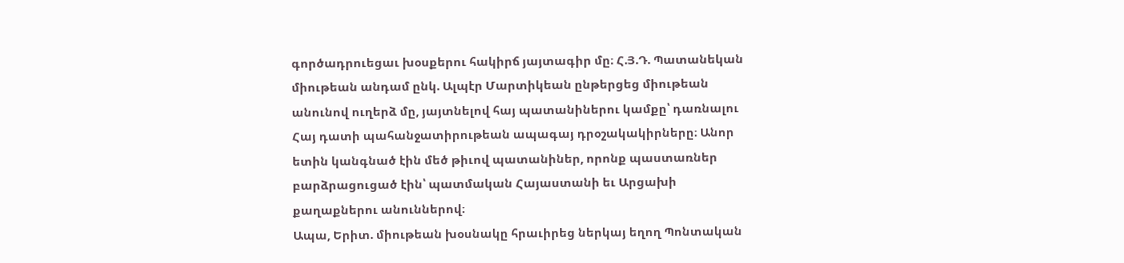գործադրուեցաւ խօսքերու հակիրճ յայտագիր մը։ Հ.Յ.Դ. Պատանեկան միութեան անդամ ընկ. Ալպէր Մարտիկեան ընթերցեց միութեան անունով ուղերձ մը, յայտնելով հայ պատանիներու կամքը՝ դառնալու Հայ դատի պահանջատիրութեան ապագայ դրօշակակիրները։ Անոր ետին կանգնած էին մեծ թիւով պատանիներ, որոնք պաստառներ բարձրացուցած էին՝ պատմական Հայաստանի եւ Արցախի քաղաքներու անուններով։
Ապա, Երիտ. միութեան խօսնակը հրաւիրեց ներկայ եղող Պոնտական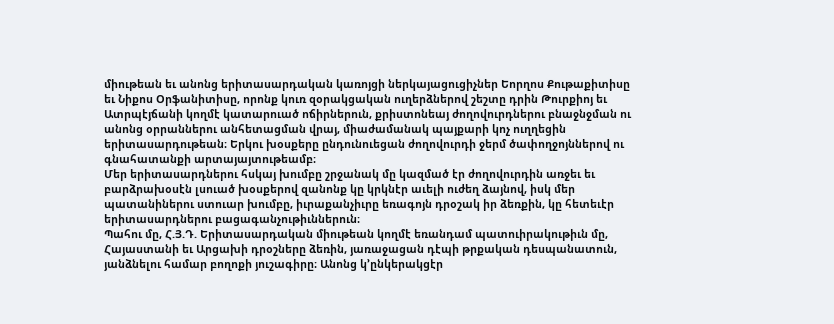միութեան եւ անոնց երիտասարդական կառոյցի ներկայացուցիչներ Եորղոս Քութաքիտիսը եւ Նիքոս Օրֆանիտիսը, որոնք կուռ զօրակցական ուղերձներով շեշտը դրին Թուրքիոյ եւ Ատրպէյճանի կողմէ կատարուած ոճիրներուն, քրիստոնեայ ժողովուրդներու բնաջնջման ու անոնց օրրաններու անհետացման վրայ, միաժամանակ պայքարի կոչ ուղղեցին երիտասարդութեան։ Երկու խօսքերը ընդունուեցան ժողովուրդի ջերմ ծափողջոյններով ու գնահատանքի արտայայտութեամբ։
Մեր երիտասարդներու հսկայ խումբը շրջանակ մը կազմած էր ժողովուրդին առջեւ եւ բարձրախօսէն լսուած խօսքերով զանոնք կը կրկնէր աւելի ուժեղ ձայնով, իսկ մեր պատանիներու ստուար խումբը, իւրաքանչիւրը եռագոյն դրօշակ իր ձեռքին, կը հետեւէր երիտասարդներու բացագանչութիւններուն։
Պահու մը, Հ.Յ.Դ. Երիտասարդական միութեան կողմէ եռանդամ պատուիրակութիւն մը, Հայաստանի եւ Արցախի դրօշները ձեռին, յառաջացան դէպի թրքական դեսպանատուն, յանձնելու համար բողոքի յուշագիրը։ Անոնց կ՚ընկերակցէր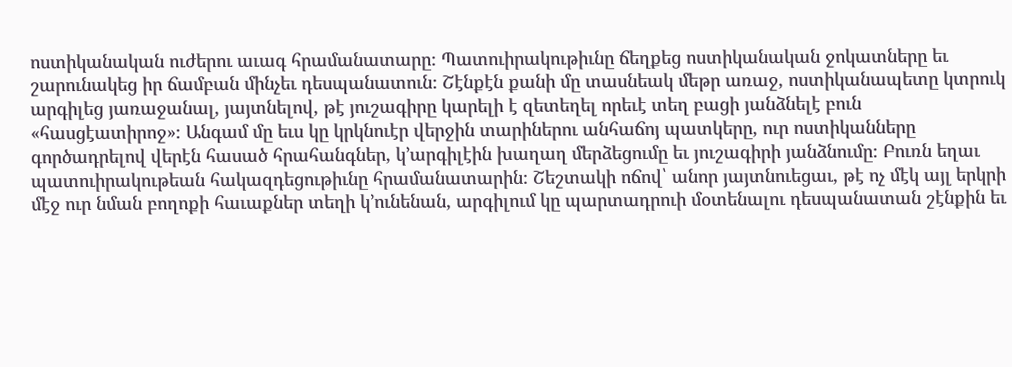ոստիկանական ուժերու աւագ հրամանատարը։ Պատուիրակութիւնը ճեղքեց ոստիկանական ջոկատները եւ շարունակեց իր ճամբան մինչեւ դեսպանատուն։ Շէնքէն քանի մը տասնեակ մեթր առաջ, ոստիկանապետը կտրուկ արգիլեց յառաջանալ, յայտնելով, թէ յուշագիրը կարելի է զետեղել որեւէ տեղ բացի յանձնելէ բուն «հասցէատիրոջ»։ Անգամ մը եւս կը կրկնուէր վերջին տարիներու անհաճոյ պատկերը, ուր ոստիկանները գործադրելով վերէն հասած հրահանգներ, կ՚արգիլէին խաղաղ մերձեցումը եւ յուշագիրի յանձնումը։ Բուռն եղաւ պատուիրակութեան հակազդեցութիւնը հրամանատարին։ Շեշտակի ոճով՝ անոր յայտնուեցաւ, թէ ոչ մէկ այլ երկրի մէջ ուր նման բողոքի հաւաքներ տեղի կ՚ունենան, արգիլում կը պարտադրուի մօտենալու դեսպանատան շէնքին եւ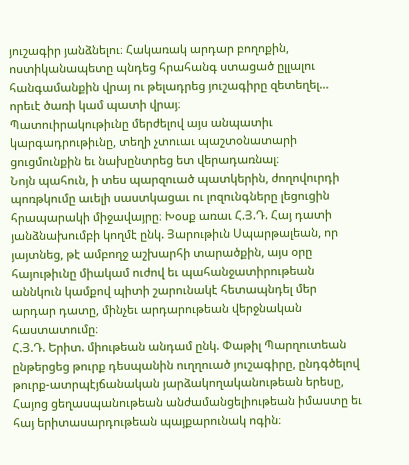յուշագիր յանձնելու։ Հակառակ արդար բողոքին, ոստիկանապետը պնդեց հրահանգ ստացած ըլլալու հանգամանքին վրայ ու թելադրեց յուշագիրը զետեղել… որեւէ ծառի կամ պատի վրայ։
Պատուիրակութիւնը մերժելով այս անպատիւ կարգադրութիւնը, տեղի չտուաւ պաշտօնատարի ցուցմունքին եւ նախընտրեց ետ վերադառնալ։
Նոյն պահուն, ի տես պարզուած պատկերին, ժողովուրդի պոռթկումը աւելի սաստկացաւ ու լոզունգները լեցուցին հրապարակի միջավայրը։ Խօսք առաւ Հ.Յ.Դ. Հայ դատի յանձնախումբի կողմէ ընկ. Յարութիւն Սպարթալեան, որ յայտնեց, թէ ամբողջ աշխարհի տարածքին, այս օրը հայութիւնը միակամ ուժով եւ պահանջատիրութեան աննկուն կամքով պիտի շարունակէ հետապնդել մեր արդար դատը, մինչեւ արդարութեան վերջնական հաստատումը։
Հ.Յ.Դ. Երիտ. միութեան անդամ ընկ. Փաթիլ Պարղուտեան ընթերցեց թուրք դեսպանին ուղղուած յուշագիրը, ընդգծելով թուրք-ատրպէյճանական յարձակողականութեան երեսը, Հայոց ցեղասպանութեան անժամանցելիութեան իմաստը եւ հայ երիտասարդութեան պայքարունակ ոգին։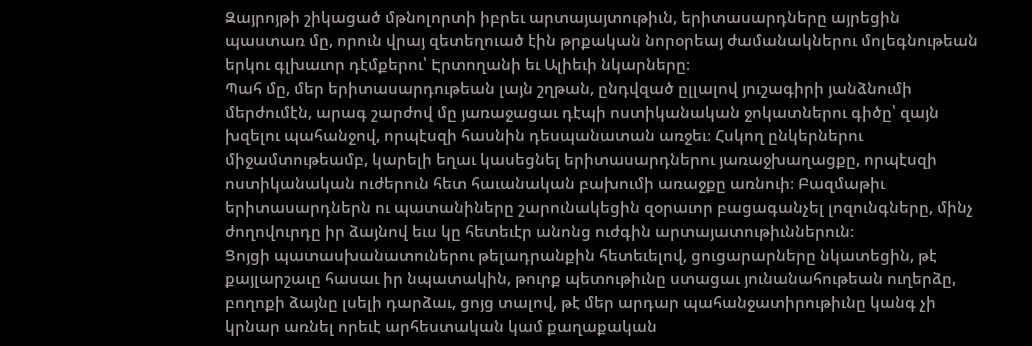Զայրոյթի շիկացած մթնոլորտի իբրեւ արտայայտութիւն, երիտասարդները այրեցին պաստառ մը, որուն վրայ զետեղուած էին թրքական նորօրեայ ժամանակներու մոլեգնութեան երկու գլխաւոր դէմքերու՝ Էրտողանի եւ Ալիեւի նկարները։
Պահ մը, մեր երիտասարդութեան լայն շղթան, ընդվզած ըլլալով յուշագիրի յանձնումի մերժումէն, արագ շարժով մը յառաջացաւ դէպի ոստիկանական ջոկատներու գիծը՝ զայն խզելու պահանջով, որպէսզի հասնին դեսպանատան առջեւ։ Հսկող ընկերներու միջամտութեամբ, կարելի եղաւ կասեցնել երիտասարդներու յառաջխաղացքը, որպէսզի ոստիկանական ուժերուն հետ հաւանական բախումի առաջքը առնուի։ Բազմաթիւ երիտասարդներն ու պատանիները շարունակեցին զօրաւոր բացագանչել լոզունգները, մինչ ժողովուրդը իր ձայնով եւս կը հետեւէր անոնց ուժգին արտայատութիւններուն։
Ցոյցի պատասխանատուներու թելադրանքին հետեւելով, ցուցարարները նկատեցին, թէ քայլարշաւը հասաւ իր նպատակին, թուրք պետութիւնը ստացաւ յունանահութեան ուղերձը, բողոքի ձայնը լսելի դարձաւ, ցոյց տալով, թէ մեր արդար պահանջատիրութիւնը կանգ չի կրնար առնել որեւէ արհեստական կամ քաղաքական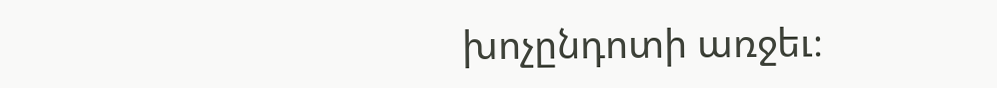խոչընդոտի առջեւ։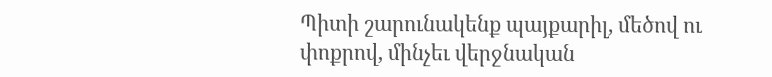Պիտի շարունակենք պայքարիլ, մեծով ու փոքրով, մինչեւ վերջնական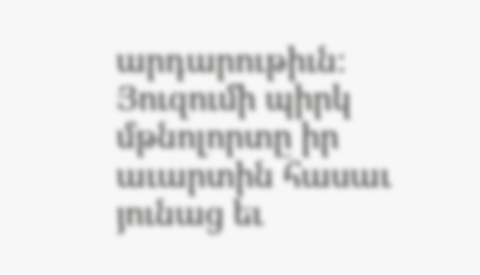արդարութիւն։
Յուզումի պիրկ մթնոլորտը իր աւարտին հասաւ յունաց եւ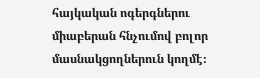հայկական ոգերգներու միաբերան հնչումով բոլոր մասնակցողներուն կողմէ։